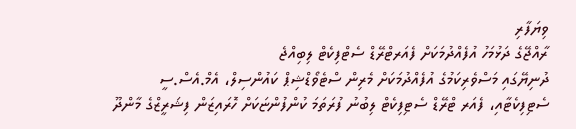ވިޔަފާރި
ރާއްޖޭގެ ދަޅުމަހު އުފެއްދުމަކަށް ފެއަރޓްރޭޑް ސެޓްފިކެޓް ލިބިއްޖެ
ދުނިޔޭގައި މަސްވެރިކަމުގެ އުފެއްދުމަކަށް މެރިން ސްޓެވޯޑްޝިޕް ކައުންސިލް، އެމް.އެސް.ސީ ސެޓިފިކެޓާއި، ފެއަރ ޓްރޭޑް ސެޓިފިކެޓް ލިބުނު ފުރަތަމަ ކުންފުންޏަކަށް ހޮރައިޒަން ފިޝަރީޒްގެ މާންދޫ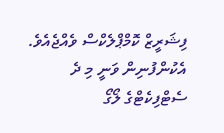ފިޝަރީޒް ކޮމްޕްލެކްސް ވެއްޖެއެވެ.
އެކުންފުނިން ވަނީ މި ދެ ސެޓްފިކެޓްގެ ލޯގޯ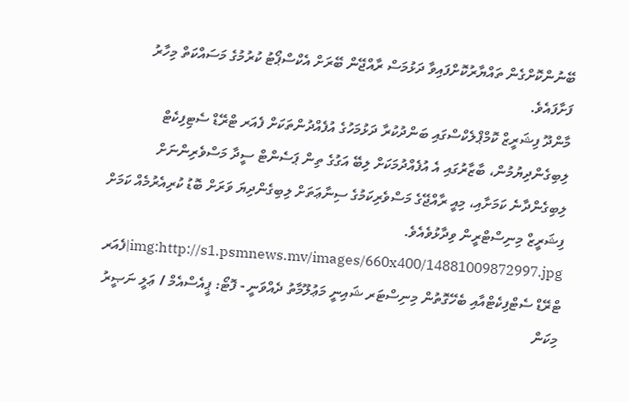ބޭނުންކޮށްގެން ތައްޔާރުކޮށްފައިވާ ދަޅުމަސް ރާއްޖޭން ބޭރަށް އެކްސްޕޯޓު ކުރުމުގެ މަސައްކަތް މިހާރު ފަށާފައެވެ.
މާންދޫ ފިޝަރީޒް ކޮމްޕްލެކްސްގައި ބަންދުކުރާ ދަޅުމަހުގެ އުފެއްދުންތަކަށް ފެއަރ ޓްރޭޑް ސެޓިފިކެޓް ލިބިގެންދިޔުމުން، ބާޒާރުގައި އެ އުފެއްދުމަކަށް ލިބޭ އަގުގެ ތިން ޕަސެންޓް ސީދާ މަސްވެރިންނަށް ލިބިގެންދާނެ ކަމަށާއި، މިއީ ރާއްޖޭގެ މަސްވެރިކަމުގެ ސިނާޢަތަށް ލިބިގެންދިޔަ ވަރަށް ބޮޑު ކުރިއެރުމެއް ކަމަށް ފިޝަރީޒް މިނިސްޓްރީން ވިދާޅުވެއެވެ. img:http://s1.psmnews.mv/images/660x400/14881009872997.jpg|ފެއަރ ޓްރޭޑް ސެޓްފިކެޓްއާއި ބެހޭގޮތުން މިނިސްޓަރ ޝައިނީ މަޢުލޫމާތު ދެއްވަނީ - ފޮޓޯ: ޕީއެސްއެމް / ޢަލީ ނަޞީރު
މިކަން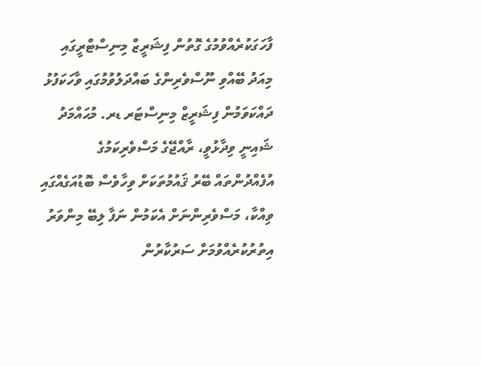ފާހަގަކުރެއްވުމުގެ ގޮތުން ފިޝަރީޒް މިނިސްޓްރީގައި މިއަދު ބޭއްވި ނޫސްވެރިންގެ ބައްދަލުވުމުގައި ވާހަކަފުޅު ދައްކަވަމުން ފިޝަރީޒް މިނިސްޓަރ ޑރ. މުޙައްމަދު ޝައިނީ ވިދާޅުވީ، ރާއްޖޭގެ މަސްވެރިކަމުގެ އުފެއްދުންތައް ބޭރު ޤައުމުތަކަށް ވިހާވެސް ބޮޑުއަގެއްގައި ވިއްކާ، މަސްވެރިންނަށް އެކަމުން ނަފާ ލިބޭ މިންވަރު އިތުރުކުރެއްވުމަށް ސަރުކާރުން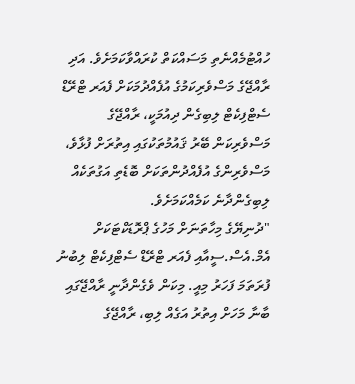ހުއްޓުމެއްނެތި މަސައްކަތް ކުރައްވާކަމަށެވެ. އަދި ރާއްޖޭގެ މަސްވެރިކަމުގެ އުފެއްދުމަކަށް ފެއަރ ޓްރޭޑް ސެޓްފިކެޓް ލިބިގެން ދިއުމަކީ، ރާއްޖޭގެ މަސްވެރިކަން ބޭރު ޤައުމުތަކުގައި އިތުރަށް ފުޅާވެ، މަސްވެރިންގެ އުފެއްދުންތަކަށް ބޮޑެތި އަގުތަކެއް ލިބިގެންދާނެ ކަމެއްކަމަށެވެ.
"ދުނިޔޭގެ މިހާތަނަށް މަހުގެ ޕްރޮޑަކްޓަކަށް އެމް.އެސް.ސީއާއި ފެއަރ ޓްރޭޑް ސެޓްފިކެޓް ލިބުނު ފުރަތަމަ ފަހަރު މިއީ. މިކަން ވެގެންދާނީ ރާއްޖޭގައި ބާނާ މަހަށް އިތުރު އަގެއް ލިބި، ރާއްޖޭގެ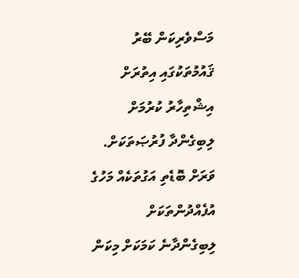މަސްވެރިކަން ބޭރު ޤައުމުތަކުގައި އިތުރަށް އިޝްތިހާރު ކުރުމަށް ލިބިގެންދާ ފުރުޞަތަކަށް. ވަރަށް ބޮޑެތި އަގުތަކެއް މަހުގެ އުފެއްދުންތަކަށް ލިބިގެންދާނެ ކަމަކަށް މިކަން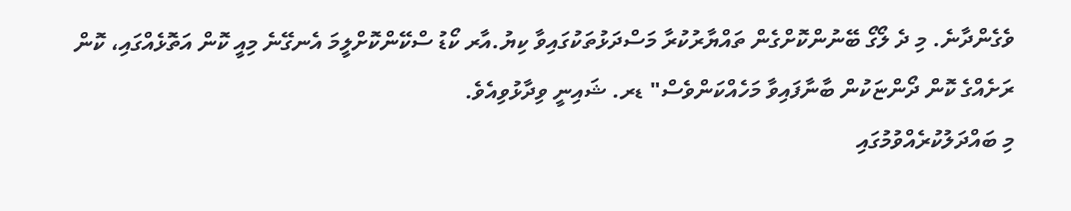ވެގެންދާނެ. މި ދެ ލޯގޯ ބޭނުންކޮށްގެން ތައްޔާރުކުރާ މަސްދަޅުތަކުގައިވާ ކިޔު.އާރ ކޯޑު ސްކޭންކޮށްލީމަ އެނގޭނެ މިއީ ކޮން އަތޮޅެއްގައި، ކޮން ރަށެއްގެ ކޮން ދޯންޏަކުން ބާނާފައިވާ މަހެއްކަންވެސް" ޑރ. ޝައިނީ ވިދާޅުވިއެވެ.
މި ބައްދަލުކުރެއްވުމުގައި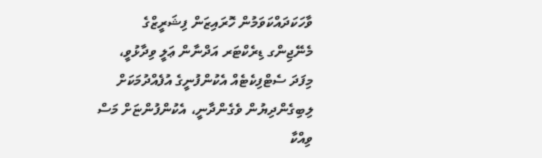ވާހަކަދައްކަވަމުން ހޮރައިޒަން ފިޝަރީޒްގެ މެނޭޖިންގ ޑިރެކްޓަރ އަދްނާން ޢަލީ ވިދާޅުވީ، މިފަދަ ސެޓްފިކެޓެއް އެކުންފުނީގެ އުފެއްދުމަކަށް ލިބިގެންދިޔުން ވެގެންދާނީ، އެކުންފުންޏަށް މަސް ވިއްކާ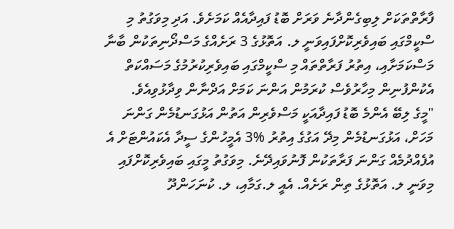ފާރާތްތަކަށް ލިބިގެންދާނެ ވަރަށް ބޮޑު ފައިދާއެއް ކަމަށެވެ. އަދި މިވަގުތު މި ސްކީމްގައި ބައިވެރިކޮށްފައިވަނީ ލ. އަތޮޅުގެ 3 ރަށެއްގެ މަސްދޯނިތަކުން ބާނާ މަސްކަމަށާއި، އިތުރު ފަރާތްތައް މި ސްކީމްގައި ބައިވެރިކުރުމުގެ މަސައްކަތް އެކުންފުނިން މިހާރުވެސް ކުރަމުން އަންނަ ކަމަށް އަދްނާން ވިދާޅުވިއެވެ.
"މީގެ ލިބޭ އެންމެ ބޮޑު ފައިދާއަކީ މަސްވެރިން އަތުން އަޅުގަނޑުމެން ގަންނަ މަހަށް، އަޅުގަނޑުމެން މިދޭ އަގުގެ އިތުރު %3 އެމީހުންގެ ސީދާ އެކައުންޓަށް އެ އުފެއްދުމެއް ގަންނަ ފަރާތަކުން ފޮނުވައިދޭނެ. މިވަގުތު މީގައި ބައިވެރިކޮށްފައި މިވަނީ ލ. އަތޮޅުގެ ތިން ރަށެއް. އެއީ ލ.ގަމާއި، ލ. ކުނަހަންދޫ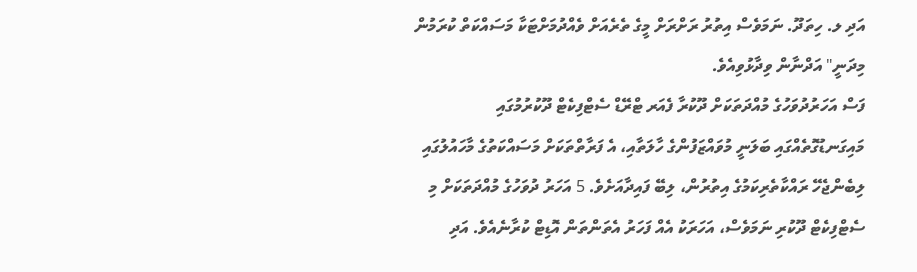އަދި ލ. ހިތަދޫ. ނަމަވެސް އިތުރު ރަށްރަށް މީގެ ތެރެއަށް ވެއްދުމަށްޓަކާ މަސައްކަތް ކުރަމުން މިދަނީ" އަދްނާން ވިދާޅުވިއެވެ.
ފަސް އަހަރުދުވަހުގެ މުއްދަތަކަށް ދޫކުރާ ފެއަރ ޓްރޭޑް ސެޓްފިކެޓް ދޫކުރުމުގައި މައިގަނޑުގޮތެއްގައި ބަލަނީ މުވައްޒަފުންގެ ހާލަތާއި، އެ ފަރާތްތަކަށް މަސައްކަތުގެ މާހައުލުގައި ލިބެންޖެހޭ ރައްކާތެރިކަމުގެ އިތުރުން، ލިބޭ ފައިދާއަށެވެ. 5 އަހަރު ދުވަހުގެ މުއްދަތަކަށް މި ސެޓްފިކެޓް ދޫކުރި ނަމަވެސް، އަހަރަކު އެއް ފަހަރު އެތަންތަން އޮޑިޓް ކުރާނެއެވެ. އަދި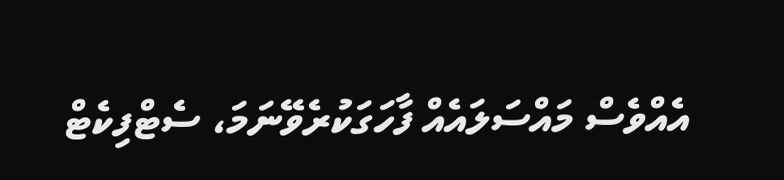އެއްވެސް މައްސަލައެއް ފާހަގަކުރެވޭނަމަ، ސެޓްފިކެޓް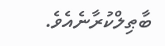ބާޠިލްކުރާނެއެވެ.